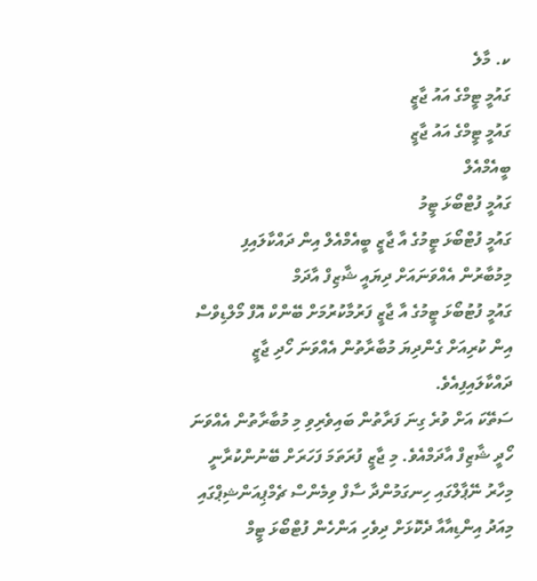ކ. މާލެ
ގައުމީ ޓީމްގެ އައު ޖާޒީ
ގައުމީ ޓީމްގެ އައު ޖާޒީ
ބީއެމްއެލް
ގައުމީ ފުޓްބޯޅަ ޓީމު
ގައުމީ ފުޓްބޯޅަ ޓީމުގެ އާ ޖާޒީ ބީއެމްއެލް އިން ދައްކާލައިފި
މިމުބާރުން އެއްވަނައަށް ދިޔައީ ޝާޒިފް އާދަމް
ގައުމީ ފުޓުބޯޅަ ޓީމުގެ އާ ޖާޒީ ފަރުމާކުރުމަށް ބޭންކް އޮފް މޯލްޑިވްސް އިން ކުރިއަށް ގެންދިޔަ މުބާރާތުން އެއްވަނަ ހޯދި ޖާޒީ ދައްކާލައިފިއެވެ.
ސަތޭކަ އަށް ވުރެ ގިނަ ފަރާތުން ބައިވެރިވި މި މުބާރާތުން އެއްވަނަ ހޯދީ ޝާޒިފް އާދަމްއެވެ. މި ޖާޒީ ފުރަތަމަ ފަހަރަށް ބޭނުންކުރާނީ މިހާރު ނޭޕާލްގައި ހިނގަމުންދާ ސާފް ވިމެންސް ޗެމްޕިއަންޝިޕްގައި މިއަދު އިންޑިއާއާ ދެކޮޅަށް ދިވެހި އަންހެން ފުޓްބޯޅަ ޓީމް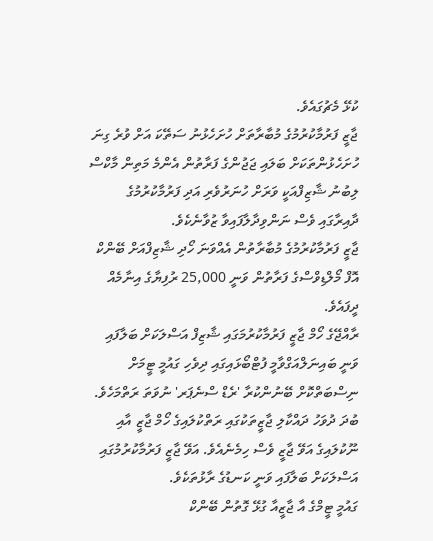ކުޅޭ މެޗުގައެވެ.
ޖާޒީ ފަރުމާކުރުމުގެ މުބާރާތަށް ހުށަހެޅުނު ސަތޭކަ އަށް ވުރެ ގިނަ ހުށަހެޅުންތަކަށް ބަލައި ޖަޖުންގެ ފަރާތުން އެންމެ މަތިން މާކްސް ލިބުނު ޝާޒިފްއަކީ ވަރަށް ހުނަރުވެރި އަދި ފަރުމާކުރުމުގެ ދާއިރާގައި ވެސް ނަންވިދާލާފައިވާ ޒުވާނެކެވެ.
ޖާޒީ ފަރުމާކުރުމުގެ މުބާރާތުން އެއްވަނަ ހޯދި ޝާޒިފްއަށް ބޭންކް އޮފް މޯލްޑިވްސްގެ ފަރާތުން ވަނީ 25,000 ރުފިޔާގެ އިނާމެއް ދީފައެވެ.
ރާއްޖޭގެ ހޯމް ޖާޒީ ފަރުމާކުރުމަގައި ޝާޒިފް އަސްލަކަށް ބަލާފައި ވަނީ ބައިނަލްއަގްވާމީ ފުޓްބޯޅައިގައި ދިވެހި ގައުމީ ޓީމަށް ނިސްބަތްކޮށް ބޭނުންކުރާ 'ރެޑް ސްނެޕަރ' ނުވަތަ ރަތްމަހެވެ.
ބުދަ ދުވަހު ދައްކާލި ޖާޒީތަކުގައި ރަތްކުލައިގެ ހޯމް ޖާޒީ އާއި ނޫކުލައިގެ އަވޭ ޖާޒީ ވެސް ހިމެނެއެވެ. އަވޭ ޖާޒީ ފަރުމާކުރުމުގައި އަސްލަކަށް ބަލާފައި ވަނީ ކަނޑުގެ ރާޅުތަކެވެ.
ގައުމީ ޓީމްގެ އާ ޖާޒީއާ ގުޅޭ ގޮތުން ބޭންކް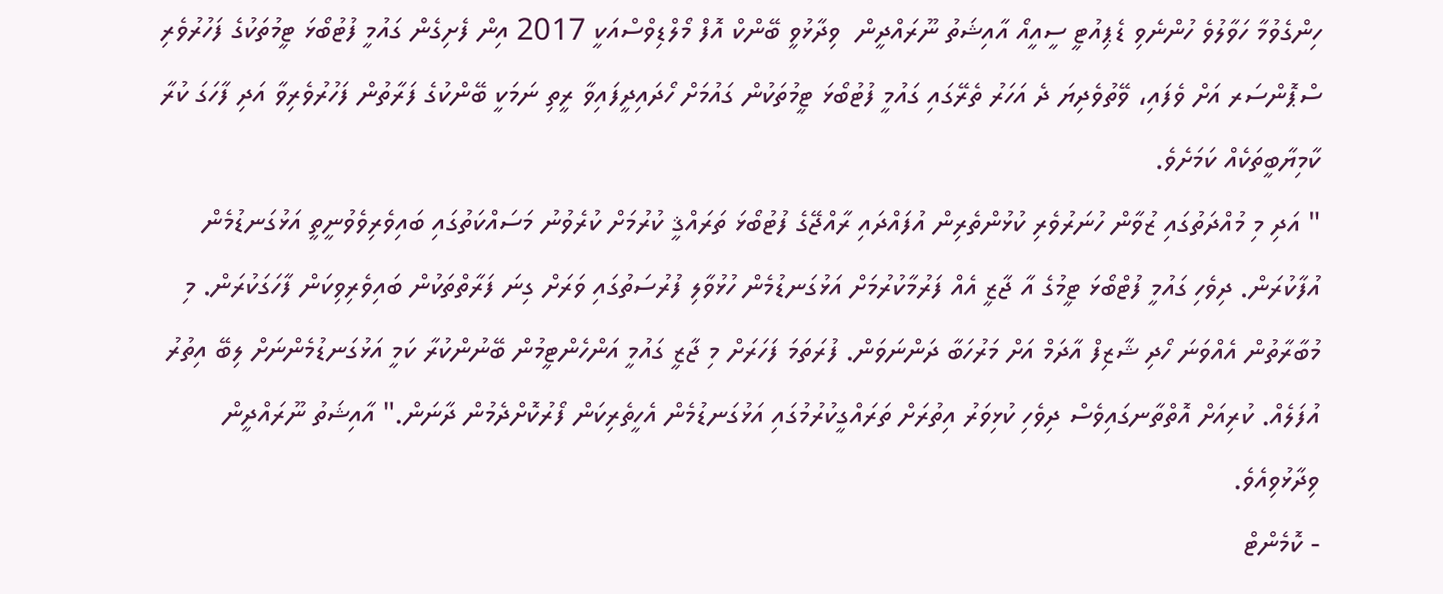ހިންގެވުމާ ހަވާލުވެ ހުންނެވި ޑެޕިއުޓީ ސީއީއޯ އާއިޝަތު ނޫރައްދީން  ވިދާޅުވީ ބޭންކް އޮފް މޯލްޑިވްސްއަކީ 2017 އިން ފެށިގެން ގައުމީ ފުޓުބޯޅަ ޓީމުތަކުގެ ފަހުރުވެރި ސްޕޮންސަރ އަށް ވެފައި، ވޭތުވެދިޔަ ދެ އަހަރު ތެރޭގައި ގައުމީ ފުޓުބޯޅަ ޓީމުތަކުން ގައުމަށް ހޯދައިދީފައިވާ ރީތި ނަމަކީ ބޭންކުގެ ފަރާތުން ފަހުރުވެރިވާ އަދި ފާހަގަ ކުރާ ކާމިޔާބީތަކެއް ކަމަށެވެ.
" އަދި މި މުއްދަތުގައި ޒުވާން ހުނަރުވެރި ކުޅުންތެރިން އުފައްދައި ރާއްޖޭގެ ފުޓުބޯޅަ ތަރައްޤީ ކުރުމަށް ކުރެވުނު މަސައްކަތުގައި ބައިވެރިވެވުނީތީ އަޅުގަނޑުމެން އުފާކުރަން. ދިވެހި ގައުމީ ފުޓްބޯޅަ ޓީމުގެ އާ ޖާޒީ އެއް ފަރުމާކުރުމަށް އަޅުގަނޑުމެން ހުޅުވާލި ފުރުސަތުގައި ވަރަށް ގިނަ ފަރާތްތަކުން ބައިވެރިވިކަން ފާހަގަކުރަން. މި މުބާރާތުން އެއްވަނަ ހޯދި ޝާޒިފް އާދަމް އަށް މަރުހަބާ ދަންނަވަން. ފުރަތަމަ ފަހަރަށް މި ޖާޒީ ގައުމީ އަންހެންޓީމުން ބޭނުންކުރާ ކަމީ އަޅުގަނޑުމެންނަށް ލިބޭ އިތުރު އުފަލެއް. ކުރިއަށް އޮތްތާނގައިވެސް ދިވެހި ކުޅިވަރު އިތުރަށް ތަރައްގީކުރުމުގައި އަޅުގަނޑުމެން އެހީތެރިކަން ފޯރުކޮށްދެމުން ދާނަން." އާއިޝަތު ނޫރައްދީން ވިދާޅުވިއެވެ.
- ކޮމެންޓް